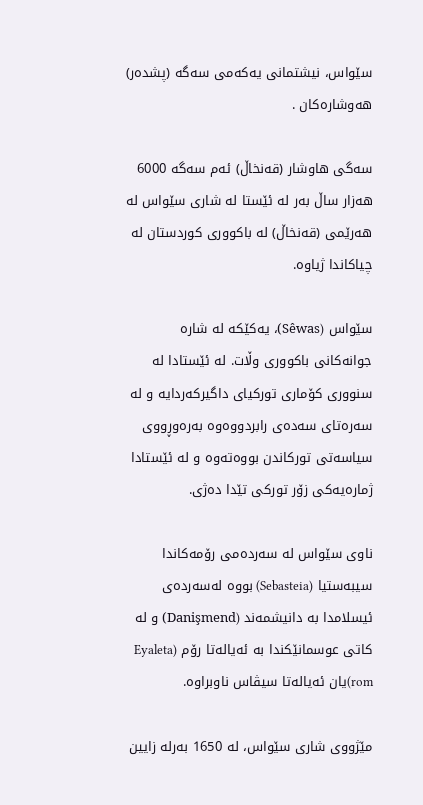سێواس، نیشتمانی یەکەمی سەگە (پشدەر) هەوشارەکان .

سەگی هاوشار (قەنخاڵ) ئەم سەگە 6000 هەزار ساڵ بەر لە ئێستا لە شاری سێواس لە هەرێمی (قەنخاڵ) لە باکووری کوردستان لە چیاکاندا ژیاوە.

سێواس (Sêwas)، یەکێکە لە شارە جوانەکانی باکووری وڵات. لە ئێستادا لە سنووری کۆماری تورکیای داگیرکەردایە و لە سەرەتای سەدەی رابردووەوە بەرەوڕووی سیاسەتی تورکاندن بووەتەوە و لە ئێستادا ژمارەیەکی زۆر تورکی تێدا دەژی.

ناوی سێواس لە سەردەمی رۆمەکاندا سیبەستیا (Sebasteia) بووە لەسەردەی ئیسلامدا بە دانیشمەند (Danişmend) و لە کاتی عوسمانێکندا بە ئەیالەتا رۆم (Eyaleta rom)یان ئەیالەتا سیڤاس ناوبراوە.

مێژووی شاری سێواس، لە 1650 بەرلە زایین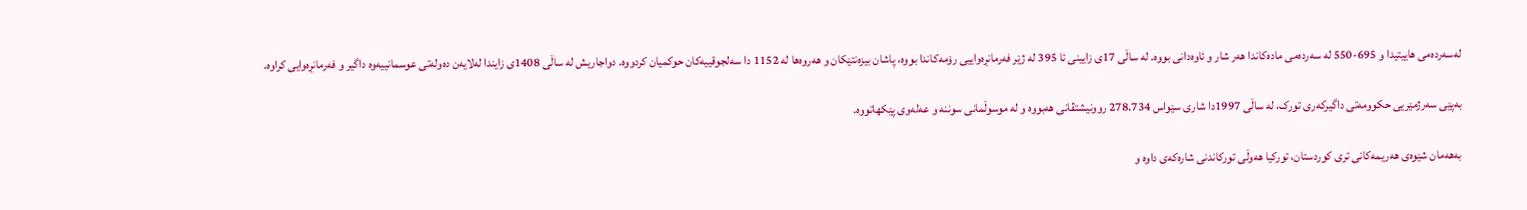لەسەردەمی هاییتیدا و 695-550 لە سەردەمی مادەکاندا هەر شار و ئاوەدانی بووە. لە ساڵی 17ی زایینی تا 395 لە ژێر فەرمانڕەواییی رۆمەکاندا بووە، پاشان بیزەنتێکان و هەروەها لە 1152 دا سەلجوقییەکان حوکمیان کردووە. دواجاریش لە ساڵی 1408ی زایندا لەلایەن دەولەتی عوسمانییەوە داگیر و فەرمانڕەوایی کراوە.

بەپێی سەرژمێریی حکوومەتی داگیرکەری تورک، لە ساڵی 1997دا شاری سێواس 278.734 روونیشتڤانی هەبووە و لە موسوڵمانی سوننە و عەلەوی پێکهاتووە.

بەهەمان شێوەی هەریمەکانی تری کوردستان، تورکیا هەوڵی تورکاندنی شارەکەی داوە و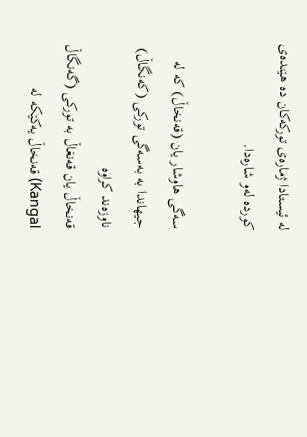لە ئیستادا ژمارەی تورکەکان دە هێندەی کوردە لەو شارەدا.

سەگی هاوشار یان (قەنخاڵ) کە لە جیهاندا بە بەسەگی تورکی (کەنگاڵ) ناوزەند کراوە
قەنخاڵ یان قەنغاڵ بە تورکی (گەنگاڵ Kangal) قەنخاڵ یەکێکە لە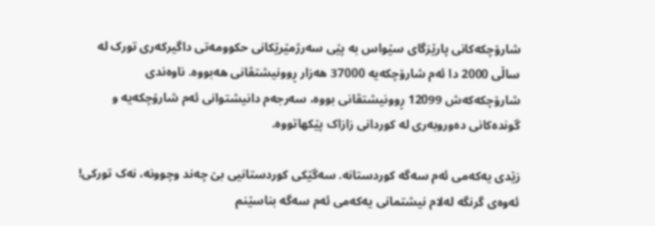شارۆچکەکانی پارێزگای سێواس بە پێی سەرژمێرێکانی حکوومەتی داگیرکەری تورک لە ساڵی 2000 دا ئەم شارۆچکەیە 37000 هەزار ڕوونیشتڤانی هەبووە. ناوەندی شارۆچکەکەش 12099 ڕوونیشتڤانی بووە، سەرجەم دانیشتوانی ئەم شارۆچکەیە و گوندەکانی دەوروبەری لە کوردانی زازاک پێکهاتووە.

زێدی یەکەمی ئەم سەگە کوردستانە. سەگێکی کوردستانیی بێ چەند وچوونە، نەک تورکی! ئەوەی گرنگە لەلام نیشتمانی یەکەمی ئەم سەگە بناسێنم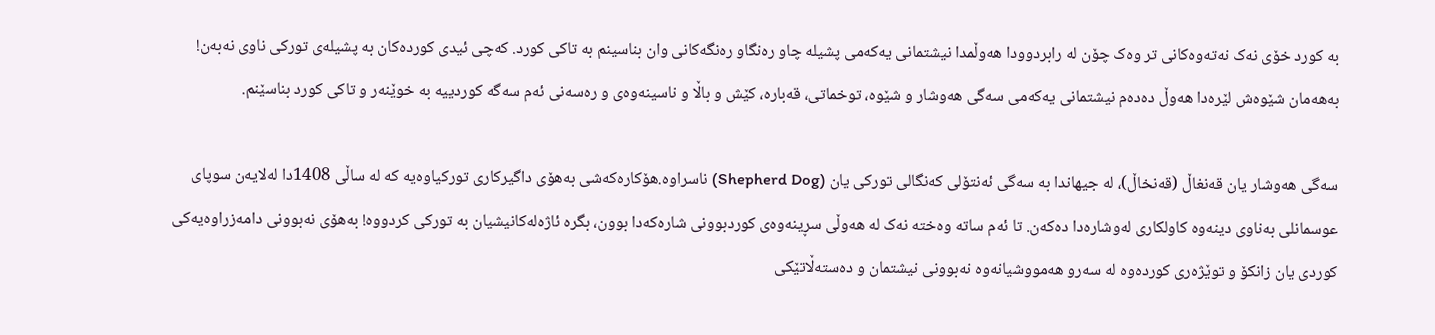بە کورد خۆی نەک نەتەوەکانی تر وەک چۆن لە رابردوودا هەوڵمدا نیشتمانی یەکەمی پشیلە چاو رەنگاو رەنگەکانی وان بناسینم بە تاکی کورد. کەچی ئیدی کوردەکان بە پشیلەی تورکی ناوی نەبەن! بەهەمان شێوەش لێرەدا هەوڵ دەدەم نیشتمانی یەکەمی سەگی هەوشار و شێوە، توخماتی، قەبارە، کێش و باڵا و ناسینەوەی و رەسەنی ئەم سەگە کوردییە بە خوێنەر و تاکی کورد بناسێنم.

سەگی هەوشار یان قەنغاڵ (قەنخاڵ)، لە جیهاندا بە سەگی ئەنتۆلی کەنگالی تورکی یان (Shepherd Dog) ناسراوە.هۆکارەکەشی بەهۆی داگیرکاری تورکیاوەیە کە لە ساڵی 1408دا لەلایەن سوپای عوسمانلی بەناوی دینەوە کاولکاری لەوشارەدا دەکەن. تا ئەم ساتە وەختە نەک لە هەوڵی سڕینەوەی کوردبوونی شارەکەدا بوون، بگرە ئاژەلەکانیشیان بە تورکی کردووە! بەهۆی نەبوونی دامەزراوەیەکی کوردی یان زانکۆ و توێژەری کوردەوە لە سەرو هەمووشیانەوە نەبوونی نیشتمان و دەستەڵاتێکی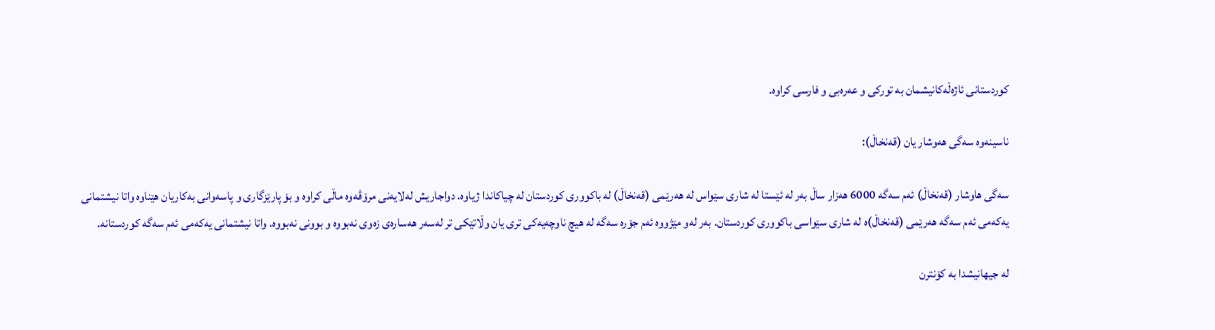کوردستانی ئاژەڵەکانیشمان بە تورکی و عەرەبی و فارسی کراوە.

ناسینەوە سەگی هەوشار یان (قەنخاڵ):

سەگی هاوشار (قەنخاڵ) ئەم سەگە 6000 هەزار ساڵ بەر لە ئێستا لە شاری سێواس لە هەرێمی (قەنخاڵ) لە باکووری کوردستان لە چیاکاندا ژیاوە. دواجاریش لەلایەنی مرۆڤەوە ماڵی کراوە و بۆ پارێزگاری و پاسەوانی بەکاریان هێناوە واتا نیشتمانی یەکەمی ئەم سەگە هەرێمی (قەنخاڵ)ە لە شاری سێواسی باکووری کوردستان. بەر لەو مێژووە ئەم جۆرە سەگە لە هیچ ناوچەیەکی تری یان وڵاتێکی تر لەسەر هەسارەی زەوی نەبووە و بوونی نەبووە. واتا نیشتمانی یەکەمی ئەم سەگە کوردستانە.

لە جیهانیشدا بە کۆنترن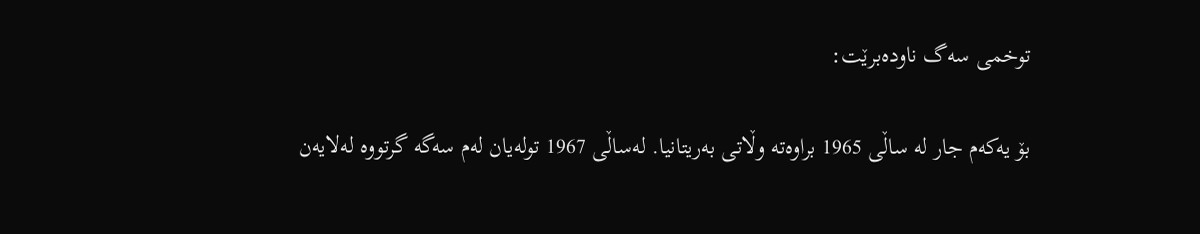توخمی سەگ ناودەبرێت:

بۆ یەکەم جار لە ساڵی 1965 براوەتە وڵاتی بەریتانیا. لەساڵی 1967 تولەیان لەم سەگە گرتووە لەلایەن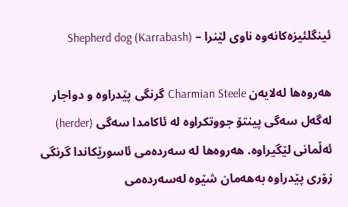ئینگلئیزەکانەوە ناوی لێنرا – (Karrabash) Shepherd dog

هەروەها لەلایەن Charmian Steele گرنگی پێدراوە و دواجار لەگەل سەگی پینتۆ جووتکراوە لە ئاکامدا سەگی (herder) ئەڵمانی لێگیراوە. هەروەها لە سەردەمی ئاسورێکاندا گرنگی زۆری پێدراوە بەهەمان شێوە لەسەردەمی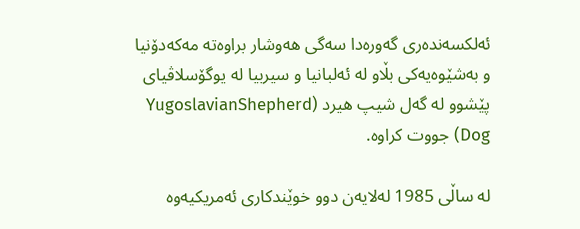ئەلکسەندەری گەورەدا سەگی هەوشار براوەتە مەکەدۆنیا و بەشێوەیەکی بڵاو لە ئەلبانیا و سیربیا لە یوگۆسلاڤیای پێشوو لە گەل شیپ هیرد (YugoslavianShepherd Dog) جووت کراوە.

لە ساڵی 1985 لەلایەن دوو خوێندکاری ئەمریکیەوە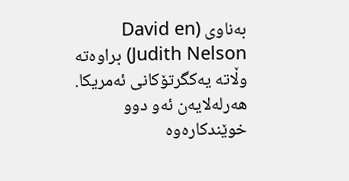بەناوی (David en Judith Nelson) براوەتە وڵاتە یەکگرتۆکانی ئەمریکا. هەرلەلایەن ئەو دوو خوێندکارەوە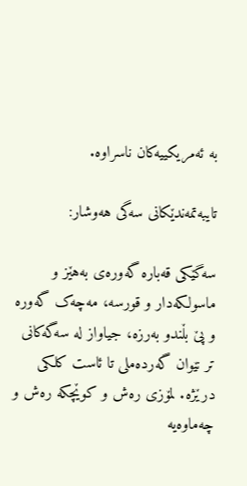بە ئەمریکییەکان ناسراوە.

تایبەتمەندێکانی سەگی هەوشار:

سەگێکی قەبارە گەورەی بەهێز و ماسولکەدار و قورسە، مەچەک گەورە و پێ بڵندو بەرزە، جیاواز لە سەگەکانی تر نێوان گەردەملی تا ئاست کلکی درێژە. لمۆزی رەش و کوێچکە رەش و چەماوەیە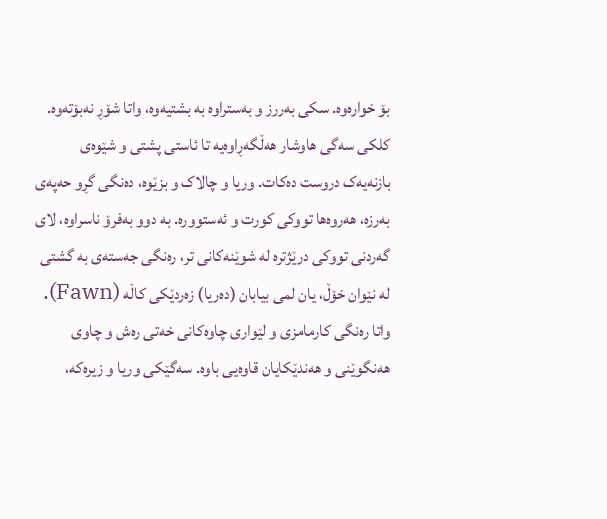بۆ خوارەوە. سکی بەررز و بەستراوە بە بشتیەوە، واتا شۆڕ نەبۆتەوە. کلکی سەگی هاوشار هەڵگەڕاوەیە تا ئاستی پشتی و شێوەی بازنەیەک دروست دەکات. وریا و چالاک و بزێوە، دەنگی گڕو حەپەی بەرزە، هەروەها تووکی کورت و ئەستوورە. بە دوو بەفرۆ ناسراوە، لای گەردنی تووکی درێژترە لە شوێنەکانی تر، رەنگی جەستەی بە گشتی لە نێوان خۆڵ، یان لمی بیابان (دەریا) زەردێکی کاڵە (Fawn). واتا رەنگی کارمامزی و لێواری چاوەکانی خەتی رەش و چاوی هەنگوێنی و هەندێکایان قاوەیی باوە. سەگێکی وریا و زیرەکە،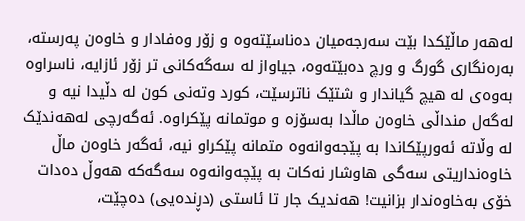لەهەر ماڵێکدا بێت سەرجەمیان دەناسێتەوە و زۆر وەفادار و خاوەن پەرستە، بەرەنگاری گورگ و ورچ دەبێتەوە، جیاواز لە سەگەکانی تر زۆر ئازایە، ناسراوە بەوەی لە هیچ گیاندار و شتێک ناترسێت، کورد وتەنی کون لە دڵیدا نیە و لەگەل منداڵی خاوەن ماڵدا بەسۆزە و موتمانە پێکراوە. ئەگەرچی لەهەندێک لە وڵاتە ئەورپێکاندا بە پێجەوانەوە متمانە پێکراو نیە، ئەگەر خاوەن ماڵ خاوەنداریتی سەگی هاوشار نەکات بە پێچەوانەوە سەگەکە هەوڵ دەدات خۆی بەخاوەندار بزانیت! هەندیک جار تا ئاستی (دڕندەیی) دەچێت،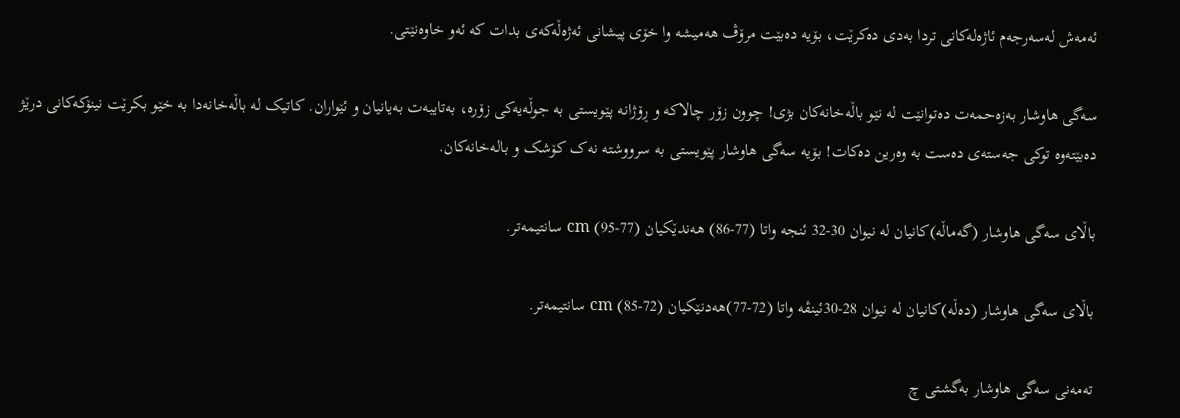ئەمەش لەسەرجەم ئاژەلەکانی تردا بەدی دەکرێت، بۆیە دەبێت مرۆڤ هەمیشە وا خۆی پیشانی ئەژەڵەکەی بدات کە ئەو خاوەنێتی.

سەگی هاوشار بەزەحمەت دەتوانێت لە نێو باڵەخانەکان بژی! چوون زۆر چالاکە و ڕۆژانە پێویستی بە جوڵەیەکی زۆرە، بەتایبەت بەیانیان و ئێواران. کاتیک لە باڵەخانەدا بە خێو بکرێت نینۆکەکانی درێژ دەبێتەوە توکی جەستەی دەست بە وەرین دەکات! بۆیە سەگی هاوشار پێویستی بە سرووشتە نەک کۆشک و بالەخانەکان.

باڵای سەگی هاوشار (گەماڵە)کانیان لە نیوان 30-32 ئنجە واتا (77-86) هەندێکیان (77-95) cm سانتیمەتر.

باڵای سەگی هاوشار (دەڵە)کانیان لە نیوان 28-30ئینڤە واتا (72-77)هەدنێکیان (72-85) cm سانتیمەتر.

تەمەنی سەگی هاوشار بەگشتی چ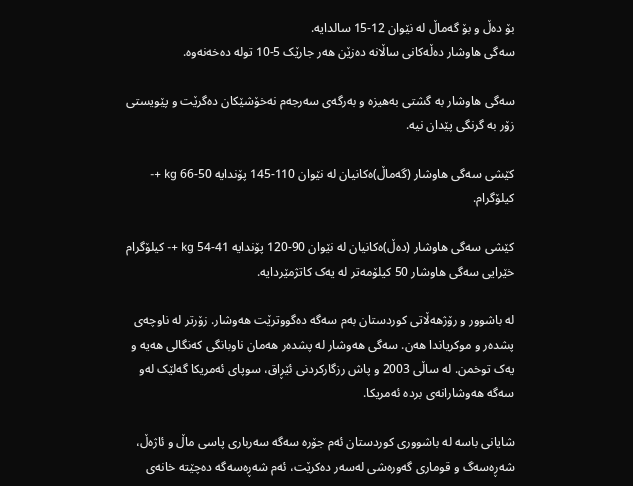بۆ دەڵ و بۆ گەماڵ لە نێوان 12-15 سالدایە.
سەگی هاوشار دەڵەکانی ساڵانە دەزێن هەر جارێک 5-10 تولە دەخەنەوە.

سەگی هاوشار بە گشتی بەهیزە و بەرگەی سەرجەم نەخۆشێکان دەگرێت و پێویستی زۆر بە گرنگی پێدان نیە.

کێشی سەگی هاوشار (گەماڵ)ەکانیان لە نێوان 110-145 پۆندایە 50-66 kg +- کیلۆگرام.

کێشی سەگی هاوشار (دەڵ)ەکانیان لە نێوان 90-120 پۆندایە 41-54 kg +- کیلۆگرام
خێرایی سەگی هاوشار 50 کیلۆمەتر لە یەک کاتژمێردایە.

لە باشوور و رۆژهەڵاتی کوردستان بەم سەگە دەگووترێت هەوشار. زۆرتر لە ناوچەی پشدەر و موکریاندا هەن. سەگی هەوشار لە پشدەر هەمان ناوبانگی کەنگالی هەیە و یەک توخمن. لە ساڵی 2003 و پاش رزگارکردنی ئێڕاق، سوپای ئەمریکا گەلێک لەو سەگە هەوشارانەی بردە ئەمریکا.

شایانی باسە لە باشووری کوردستان ئەم جۆرە سەگە سەرباری پاسی ماڵ و ئاژەڵ، شەڕەسەگ و قوماری گەورەشی لەسەر دەکرێت، ئەم شەڕەسەگە دەچێتە خانەی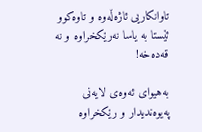تاوانکاریی ئاژەڵەوە و تاوەکوو ئێستا بە یاسا نەرێکخراوە و نە قەدەخە!

بەهیوای ئەوەی لایەنی پەیوەندیدار و رێکخراوە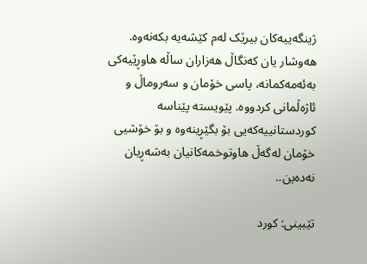ژینگەییەکان بیرێک لەم کێشەیە بکەنەوە. هەوشار یان کەنگاڵ هەزاران ساڵە هاوڕێیەکی بەئەمەکمانە، پاسی خۆمان و سەروماڵ و ئاژەڵمانی کردووە. پێویستە پێناسە کوردستانییەکەیی بۆ بگێڕینەوە و بۆ خۆشیی خۆمان لەگەڵ هاوتوخمەکانیان بەشەڕیان نەدەین..

تێبینی: کورد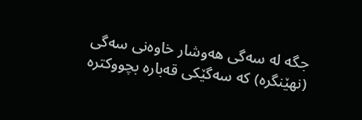جگە لە سەگی هەوشار خاوەنی سەگی (نهێنگرە) کە سەگێکی قەبارە بچووکترە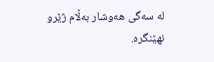لە سەگی هەوشار بەڵام ژێرو نهێنگرە.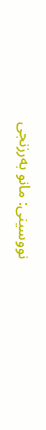نووسینی: مانو بەرزنجی